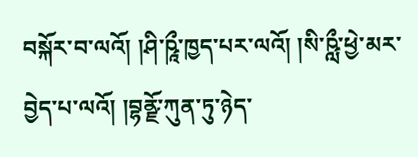བསྐོར་བ་ལའོ། །ཤི་ཥཱྀ་ཁྱད་པར་ལའོ། །སི་ཥླྀ་ཕྱེ་མར་བྱེད་པ་ལའོ། །བྷནྫོ་ཀུན་ཏུ་ཉེད་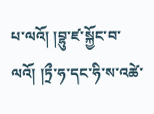པ་ལའོ། །བྷུ་ཛ་སྐྱོང་བ་ལའོ། །ཏྲྀ་ཧ་དང་ཧི་ས་འཚེ་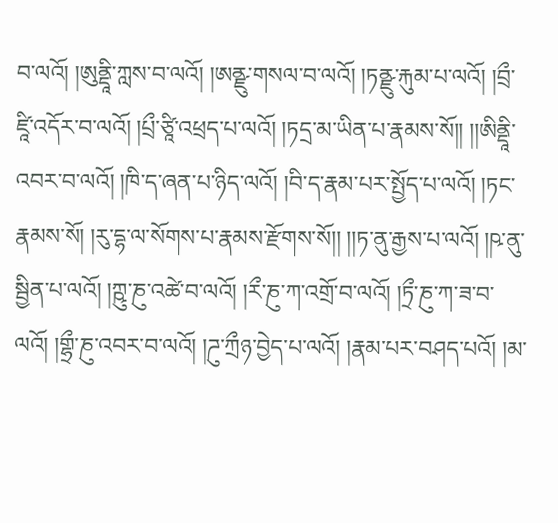བ་ལའོ། །ཨུནྡཱི་ཀླས་བ་ལའོ། །ཨནྫུ་གསལ་བ་ལའོ། །ཏནྫུ་རྐུམ་པ་ལའོ། །བྲྀ་ཛཱི་འདོར་བ་ལའོ། །པྲྀ་ཙཱི་འཕྲད་པ་ལའོ། །ཏདྲ་མ་ཡིན་པ་རྣམས་སོ།། །།ཨིནྡཱི་འབར་བ་ལའོ། །ཁི་ད་ཞན་པ་ཉིད་ལའོ། །བི་ད་རྣམ་པར་སྤྱོད་པ་ལའོ། །ཏང་རྣམས་སོ། །རུ་དྷ་ལ་སོགས་པ་རྣམས་རྫོགས་སོ།། །།ཏ་ནུ་རྒྱས་པ་ལའོ། །ཥ་ནུ་སྦྱིན་པ་ལའོ། །ཀྵུ་ཎུ་འཚེ་བ་ལའོ། །རྀ་ཎུ་ཀ་འགྲོ་བ་ལའོ། །ཏྲྀ་ཎུ་ཀ་ཟ་བ་ལའོ། །གྷྲྀ་ཎུ་འབར་བ་ལའོ། །ཌུ་ཀྲྀཉ་བྱེད་པ་ལའོ། །རྣམ་པར་བཤད་པའོ། །མ་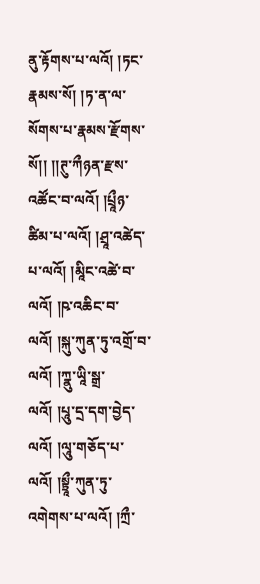ནུ་རྟོགས་པ་ལའོ། །ཏང་རྣམས་སོ། །ཏ་ན་ལ་སོགས་པ་རྣམས་རྫོགས་སོ།། །།ཊུ་ཀྀཉན་རྫས་འཚོང་བ་ལའོ། །པྲཱྀཉ་ཚིམ་པ་ལའོ། །ཤྲཱ་འཚེད་པ་ལའོ། །མཱིང་འཚེ་བ་ལའོ། །ཥ་འཆིང་བ་ལའོ། །སྐུ་ཀུན་ཏུ་འགྲོ་བ་ལའོ། །ཀྣུ་ཡཱི་སྒྲ་ལའོ། །པཱུ་དྲ་དག་བྱེད་ལའོ། །ལཱུ་གཅོད་པ་ལའོ། །སྟྲཱྀ་ཀུན་ཏུ་འགེགས་པ་ལའོ། །ཀྲྀ་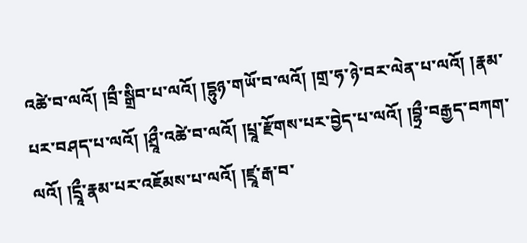འཚེ་བ་ལའོ། །བྲྀ་སྒྲིབ་པ་ལའོ། །དྷུཉ་གཡོ་བ་ལའོ། །གྲ་ཧ་ཉེ་བར་ལེན་པ་ལའོ། །རྣམ་པར་བཤད་པ་ལའོ། །ཤྲཱྀ་འཚེ་བ་ལའོ། །པྲཱ་རྫོགས་པར་བྱེད་པ་ལའོ། །བྷྲྀ་བརྒྱད་བཀག་ལའོ། །དྲཱྀ་རྣམ་པར་འཇོམས་པ་ལའོ། །ཛྲཱ་རྒ་བ་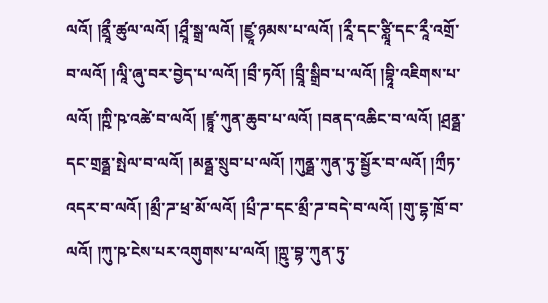ལའོ། །ནྲཱྀ་ཚུལ་ལའོ། །ཤྲཱྀ་སྒྲ་ལའོ། །ཛྱཱ་ཉམས་པ་ལའོ། །རཱྀ་དང་ཙླཱི་དང་རཱྀ་འགྲོ་བ་ལའོ། །ལཱི་ཞུ་བར་བྱེད་པ་ལའོ། །བྲྀ་ཏའོ། །བྲཱྀ་སྒྲིབ་པ་ལའོ། །བྷཱི་འཇིགས་པ་ལའོ། །ཀྵི་ཥ་འཚེ་བ་ལའོ། །ཛྙཱ་ཀུན་ཆུབ་པ་ལའོ། །བནད་འཆིང་བ་ལའོ། །ཤྲནྠ་དང་གྲནྠ་སྤེལ་བ་ལའོ། །མནྠ་སྲུབ་པ་ལའོ། །ཀུནྠ་ཀུན་ཏུ་སྦྱོར་བ་ལའོ། །ཀྲྀཏ་འདར་བ་ལའོ། །མྲྀ་ཌ་ཕྲ་མོ་ལའོ། །པྲྀ་ཌ་དང་མྲྀ་ཌ་བདེ་བ་ལའོ། །གུ་དྷ་ཁྲོ་བ་ལའོ། །ཀུ་ཥ་ངེས་པར་འགུགས་པ་ལའོ། །ཀྵུ་བྷ་ཀུན་ཏུ་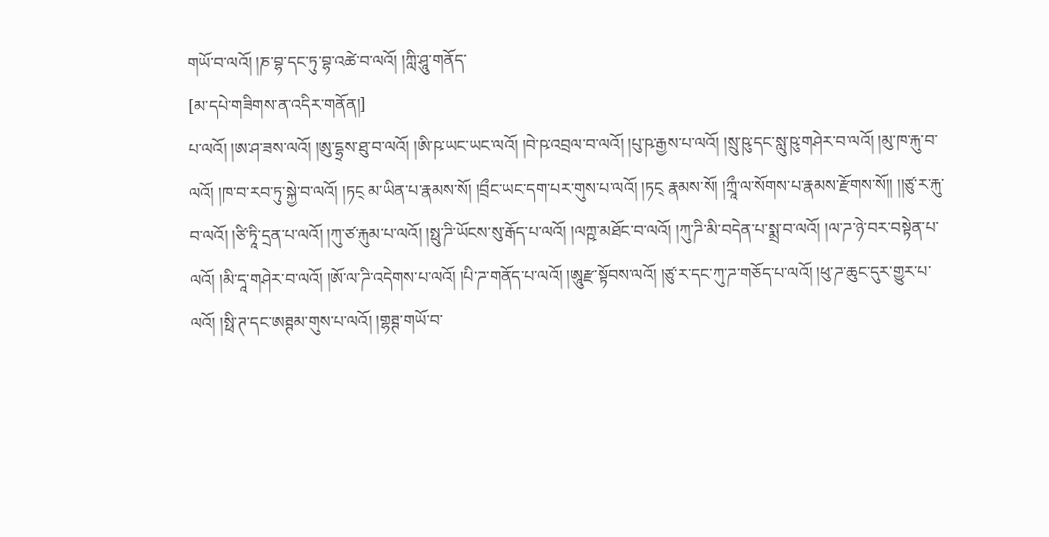གཡོ་བ་ལའོ། །ཎ་བྷ་དང་ཏུ་བྷ་འཚེ་བ་ལའོ། །ཀླི་ཤཱུ་གནོད་
[མ་དཔེ་གཟིགས་ན་འདིར་གནོན།]
པ་ལའོ། །ཨ་ཤ་ཟས་ལའོ། །ཨུ་དྷྲས་ཐུ་བ་ལའོ། །ཨི་ཥ་ཡང་ཡང་ལའོ། །བེ་ཥ་འབྲལ་བ་ལའོ། །པུ་ཥ་རྒྱས་པ་ལའོ། །སྲུ་ཥུ་དང་སླུ་ཥུ་གཤེར་བ་ལའོ། །མུ་ཁ་རྐུ་བ་ལའོ། །ཁ་བ་རབ་ཏུ་སྐྱེ་བ་ལའོ། །ཏང྄ མ་ཡིན་པ་རྣམས་སོ། །བྲྀང་ཡང་དག་པར་གུས་པ་ལའོ། །ཏང྄ རྣམས་སོ། །ཀྲཱྀ་ལ་སོགས་པ་རྣམས་རྫོགས་སོ།། །།ཙུ་ར་རྐུ་བ་ལའོ། །ཙི་ཏཱི་དྲན་པ་ལའོ། །ཀུ་ཙ་རྐུམ་པ་ལའོ། །སྥུ་ཌི་ཡོངས་སུ་རྒོད་པ་ལའོ། །ལཀྵ་མཐོང་བ་ལའོ། །ཀུ་ཌི་མི་བདེན་པ་སྨྲ་བ་ལའོ། །ལ་ཌ་ཉེ་བར་བསྟེན་པ་ལའོ། །མི་དཱ་གཤེར་བ་ལའོ། །ཨོ་ལ་ཌི་འདེགས་པ་ལའོ། །པི་ཌ་གནོད་པ་ལའོ། །ཨཱུརྫ་སྟོབས་ལའོ། །ཙུ་ར་དང་ཀུ་ཌ་གཅོད་པ་ལའོ། །ཕུ་ཌ་ཆུང་དུར་གྱུར་པ་ལའོ། །སྥི་ཊ་དང་ཨཊྚམ་གུས་པ་ལའོ། །གྷཊྚ་གཡོ་བ་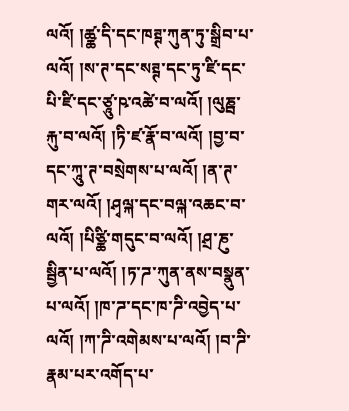ལའོ། །ཚྪ་དི་དང་ཁཊྚ་ཀུན་ཏུ་སྒྲིབ་པ་ལའོ། །ས་ཊ་དང་སཊྚ་དང་ཏུ་ཛི་དང་པི་ཛི་དང་ཙཱུ་ཥ་འཚེ་བ་ལའོ། །ལུཎྦ་རྐུ་བ་ལའོ། །ཏི་ཛ་རྣོ་བ་ལའོ། །བྱ་བ་དང་ཀཱུ་ཊ་བསྲེགས་པ་ལའོ། །ན་ཊ་གར་ལའོ། །ཤྭལྐ་དང་བལྐ་འཆང་བ་ལའོ། །པིཙྪི་གདུང་བ་ལའོ། །ཤྲ་ཎུ་སྦྱིན་པ་ལའོ། །ཏ་ཌ་ཀུན་ནས་བསྣུན་པ་ལའོ། །ཁ་ཌ་དང་ཁ་ཌི་འབྱེད་པ་ལའོ། །ཀ་ཌི་འགེམས་པ་ལའོ། །བ་ཌི་རྣམ་པར་འགོད་པ་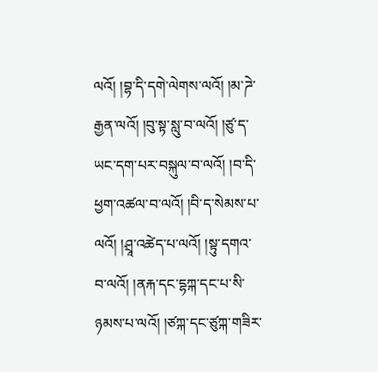ལའོ། །བྷ་དི་དགེ་ལེགས་ལའོ། །མ་ཌེ་རྒྱན་ལའོ། །བུ་སྟ་སླུ་བ་ལའོ། །ཙུ་ད་ཡང་དག་པར་བསྐུལ་བ་ལའོ། །བ་དི་ཕྱག་འཚལ་བ་ལའོ། །བི་ད་སེམས་པ་ལའོ། །ཤྲཱ་འཚེད་པ་ལའོ། །སྟུ་དགའ་བ་ལའོ། །ནརྐ་དང་དྷཀྐ་དང་པ་སི་ཉམས་པ་ལའོ། །ཙཀྐ་དང་ཙུཀྐ་གཟིར་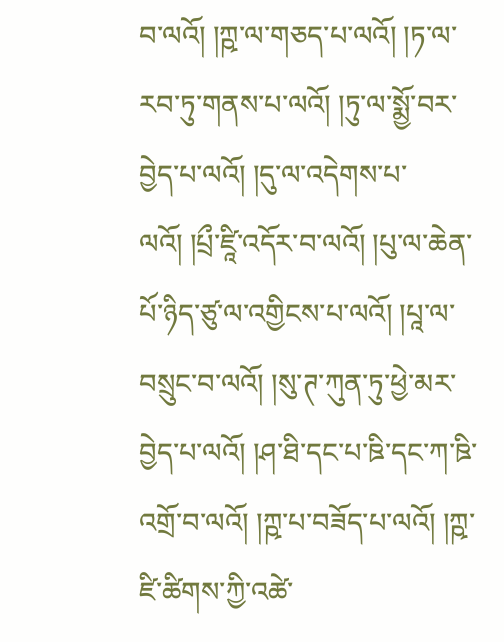བ་ལའོ། །ཀྵ་ལ་གཅད་པ་ལའོ། །ཏ་ལ་རབ་ཏུ་གནས་པ་ལའོ། །ཏུ་ལ་སྨྱོ་བར་བྱེད་པ་ལའོ། །དུ་ལ་འདེགས་པ་ལའོ། །པྲྀ་ཛཱི་འདོར་བ་ལའོ། །པུ་ལ་ཆེན་པོ་ཉིད་ཙུ་ལ་འགྱིངས་པ་ལའོ། །པཱ་ལ་བསྲུང་བ་ལའོ། །སུ་ཊ་ཀུན་ཏུ་ཕྱེ་མར་བྱེད་པ་ལའོ། །ཤ་ཐི་དང་པ་ཋི་དང་ཀ་ཋི་འགྲོ་བ་ལའོ། །ཀྵ་པ་བཟོད་པ་ལའོ། །ཀྵ་ཛི་ཚིགས་ཀྱི་འཚེ་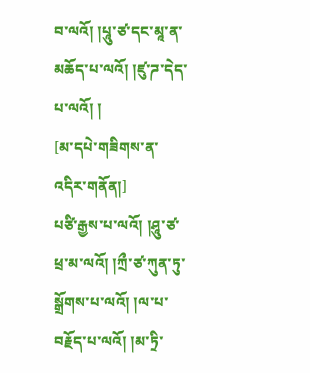བ་ལའོ། །པཱུ་ཙ་དང་མཱ་ན་མཆོད་པ་ལའོ། །ཛུ་ཌ་དེད་པ་ལའོ། །
[མ་དཔེ་གཟིགས་ན་འདིར་གནོན།]
པཙི་རྒྱས་པ་ལའོ། །ཤཱུ་ཙ་ཕྲ་མ་ལའོ། །ཀྲྀ་ཙ་ཀུན་ཏུ་སྒྲོགས་པ་ལའོ། །ལ་པ་བརྗོད་པ་ལའོ། །མ་ཏྲི་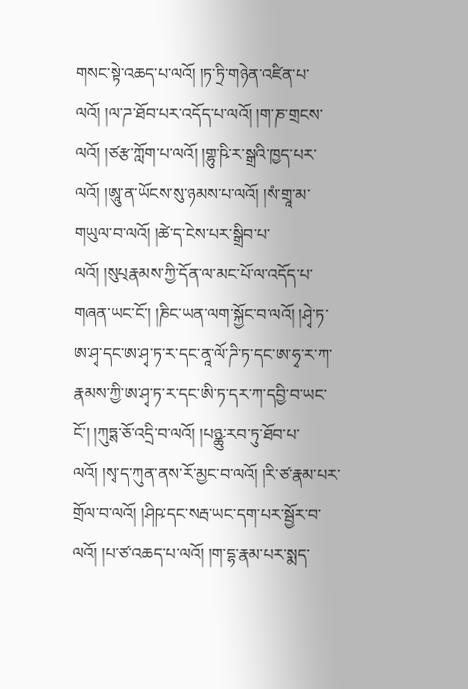གསང་སྟེ་འཆད་པ་ལའོ། །ཏ་ཏྲི་གཉེན་འཛིན་པ་ལའོ། །ལ་ཌ་ཐོབ་པར་འདོད་པ་ལའོ། །ག་ཎ་གྲངས་ལའོ། །ཙརྩ་ཀློག་པ་ལའོ། །གྷུ་ཥི་ར་སྒྲའི་ཁྱད་པར་ལའོ། །ཨཱུ་ན་ཡོངས་སུ་ཉམས་པ་ལའོ། །སཾ་གྲཱ་མ་གཡུལ་བ་ལའོ། །ཚེ་ད་ངེས་པར་སྒྲིབ་པ་ལའོ། །སུཔ྄རྣམས་ཀྱི་དོན་ལ་མང་པོ་ལ་འདོད་པ་གཞན་ཡང་ངོ་། །ཎིང་ཡན་ལག་སྐྱོང་བ་ལའོ། །ཤྭེ་ཏ་ཨ་ཤྭ་དང་ཨ་ཤྭ་ཏ་ར་དང་ནཱ་ལོ་ཌི་ཏ་དང་ཨ་ཧྭ་ར་ཀ་རྣམས་ཀྱི་ཨ་ཤྭ་ཏ་ར་དང་ཨི་ཏ་དར་ཀ་དབྱི་བ་ཡང་ངོ་། །ཀུཏྶ་ཅོ་འདྲི་བ་ལའོ། །པཉྪུ་རབ་ཏུ་ཐོབ་པ་ལའོ། །སྭ་ད་ཀུན་ནས་རོ་མྱང་བ་ལའོ། །རི་ཙ་རྣམ་པར་གྲོལ་བ་ལའོ། །ཤིཥ་དང་སརྦ་ཡང་དག་པར་སྦྱོར་བ་ལའོ། །པ་ཙ་འཆད་པ་ལའོ། །ག་དྷ་རྣམ་པར་སྨད་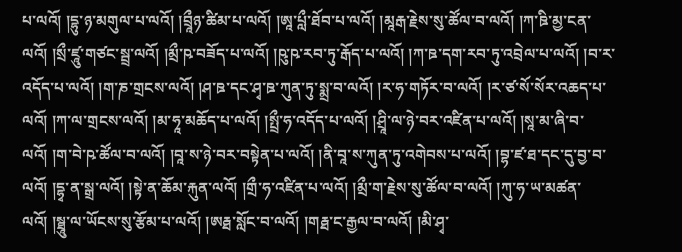པ་ལའོ། །དྷུ་ཉ་མགུལ་པ་ལའོ། །བྲཱྀཉ་ཚིམ་པ་ལའོ། །ཨཱ་པླྀ་ཐོབ་པ་ལའོ། །མཱརྒ་རྗེས་སུ་ཚོལ་བ་ལའོ། །ཀ་ཋི་མྱ་ངན་ལའོ། །སྲྀ་ཛཱུ་གཙང་སྦྲ་ལའོ། །མྲྀ་ཥ་བཟོད་པ་ལའོ། །ཥུ་ཥ་རབ་ཏུ་རྒོད་པ་ལའོ། །ཀ་ཋ་དག་རབ་ཏུ་འབྲེལ་པ་ལའོ། །བ་ར་འདོད་པ་ལའོ། །ག་ཎ་གྲངས་ལའོ། །ཤ་ཋ་དང་ཤྭ་ཋ་ཀུན་ཏུ་སྨྲ་བ་ལའོ། །ར་ཧ་གཏོར་བ་ལའོ། །ར་ཙ་སོ་སོར་འཆད་པ་ལའོ། །ཀ་ལ་གྲངས་ལའོ། །མ་ཧཱ་མཆོད་པ་ལའོ། །སྤྲྀ་ཧ་འདོད་པ་ལའོ། །ཤྲཱི་ལ་ཉེ་བར་འཛིན་པ་ལའོ། །སཱ་མ་ཞི་བ་ལའོ། །ག་བེ་ཥ་ཚོལ་བ་ལའོ། །བཱ་ས་ཉེ་བར་བསྟེན་པ་ལའོ། །ནི་བཱ་ས་ཀུན་ཏུ་འགེབས་པ་ལའོ། །བྷ་ཛ་ཐ་དང་དུ་བྱ་བ་ལའོ། །དྷྭ་ན་སྒྲ་ལའོ། །སྟེ་ན་ཆོམ་རྐུན་ལའོ། །གྲྀ་ཧ་འཛིན་པ་ལའོ། །མྲྀ་ག་རྗེས་སུ་ཚོལ་བ་ལའོ། །ཀུ་ཧ་ཡ་མཚན་ལའོ། །སྠཱུ་ལ་ཡོངས་སུ་རྩོམ་པ་ལའོ། །ཨརྠ་སློང་བ་ལའོ། །གརྠ་ང་རྒྱལ་བ་ལའོ། །མི་ཤྭ་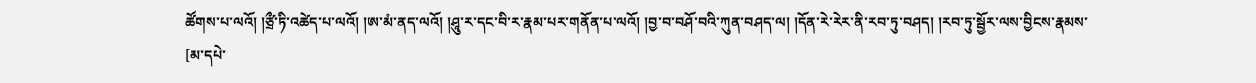ཚོགས་པ་ལའོ། །ཙྲྀ་ཏི་འཚེད་པ་ལའོ། །ཨ་མཾ་ནད་ལའོ། །ཤཱུ་ར་དང་བི་ར་རྣམ་པར་གནོན་པ་ལའོ། །བྱ་བ་བཤོ་བའི་ཀུན་བཤད་ལ། །དོན་རེ་རེར་ནི་རབ་ཏུ་བཤད། །རབ་ཏུ་སྦྱོར་ལས་བྱིངས་རྣམས་
[མ་དཔེ་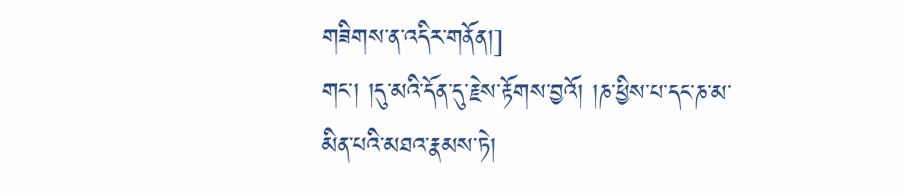གཟིགས་ན་འདིར་གནོན།]
གང་། །དུ་མའི་དོན་དུ་རྗེས་རྟོགས་བྱའོ། །ཎ་ཕྱིས་པ་དང་ཎ་མ་མིན་པའི་མཐའ་རྣམས་ཏེ།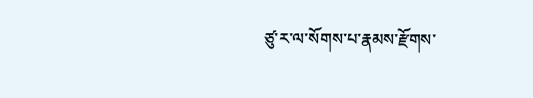ཙུ་ར་ལ་སོགས་པ་རྣམས་རྫོགས་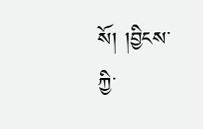སོ། །བྱིངས་ཀྱི་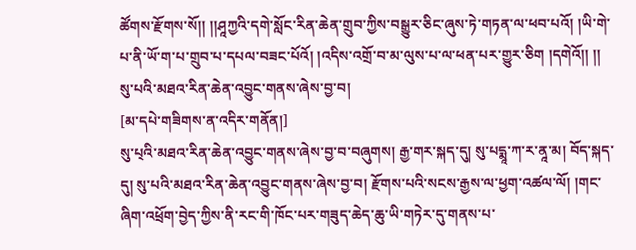ཚོགས་རྫོགས་སོ།། །།ཤཱཀྱའི་དགེ་སློང་རིན་ཆེན་གྲུབ་ཀྱིས་བསྒྱུར་ཅིང་ཞུས་ཏེ་གཏན་ལ་ཕབ་པའོ། །ཡི་གེ་པ་ནི་ཡོ་ག་པ་གྲུབ་པ་དཔལ་བཟང་པོའོ། །འདིས་འགྲོ་བ་མ་ལུས་པ་ལ་ཕན་པར་གྱུར་ཅིག །དགེའོ།། །།
སུ་པའི་མཐའ་རིན་ཆེན་འབྱུང་གནས་ཞེས་བྱ་བ།
[མ་དཔེ་གཟིགས་ན་འདིར་གནོན།]
སུ་པ྄འི་མཐའ་རིན་ཆེན་འབྱུང་གནས་ཞེས་བྱ་བ་བཞུགས། རྒྱ་གར་སྐད་དུ། སུ་པདྨཱ་ཀ་ར་ནཱ་མ། བོད་སྐད་དུ། སུ་པའི་མཐའ་རིན་ཆེན་འབྱུང་གནས་ཞེས་བྱ་བ། རྫོགས་པའི་སངས་རྒྱས་ལ་ཕྱག་འཚལ་ལོ། །གང་ཞིག་འཕྲོག་བྱེད་ཀྱིས་ནི་རང་གི་ཁོང་པར་གཟུད་ཆེད་ཆུ་ཡི་གཏེར་དུ་གནས་པ་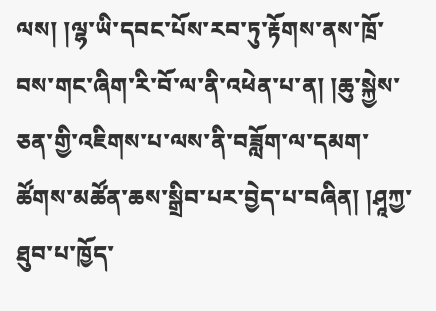ལས། །ལྷ་ཡི་དབང་པོས་རབ་ཏུ་རྟོགས་ནས་ཁྲོ་བས་གང་ཞིག་རི་བོ་ལ་ནི་འཕེན་པ་ན། །ཆུ་སྐྱེས་ཅན་གྱི་འཇིགས་པ་ལས་ནི་བཟློག་ལ་དམག་ཚོགས་མཚོན་ཆས་སྒྲིབ་པར་བྱེད་པ་བཞིན། །ཤཱཀྱ་ཐུབ་པ་ཁྱོད་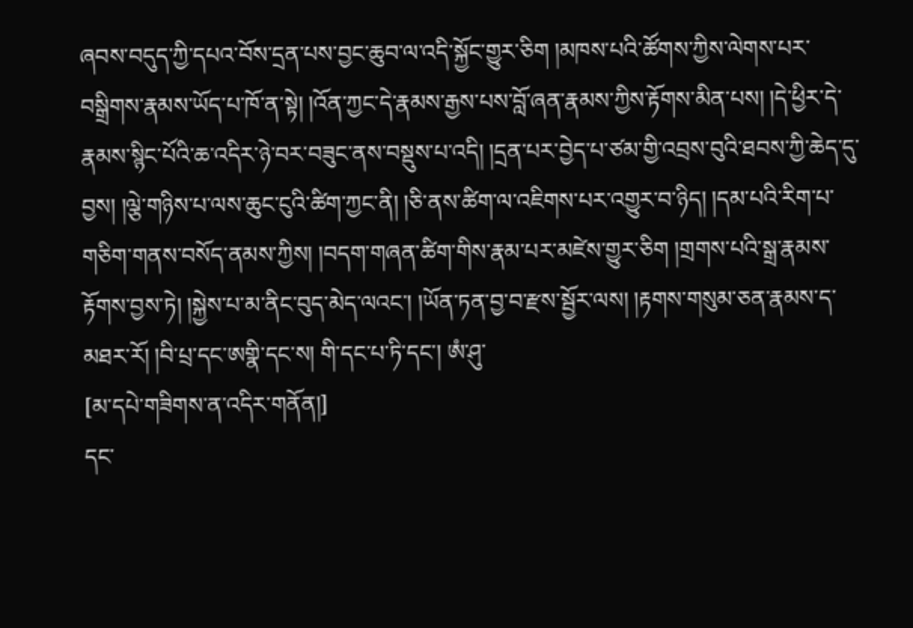ཞབས་བདུད་ཀྱི་དཔའ་བོས་དྲན་པས་བྱང་ཆུབ་ལ་འདི་སྐྱོང་གྱུར་ཅིག །མཁས་པའི་ཚོགས་ཀྱིས་ལེགས་པར་བསྒྲིགས་རྣམས་ཡོད་པ་ཁོ་ན་སྟེ། །འོན་ཀྱང་དེ་རྣམས་རྒྱས་པས་བློ་ཞན་རྣམས་ཀྱིས་རྟོགས་མིན་པས། །དེ་ཕྱིར་དེ་རྣམས་སྙིང་པོའི་ཆ་འདིར་ཉེ་བར་བཟུང་ནས་བསྡུས་པ་འདི། །དྲན་པར་བྱེད་པ་ཙམ་གྱི་འབྲས་བུའི་ཐབས་ཀྱི་ཆེད་དུ་བྱས། །ལྕེ་གཉིས་པ་ལས་ཆུང་ངུའི་ཚིག་ཀྱང་ནི། །ཅི་ནས་ཚིག་ལ་འཇིགས་པར་འགྱུར་བ་ཉིད། །དམ་པའི་རིག་པ་གཅིག་གནས་བསོད་ནམས་ཀྱིས། །བདག་གཞན་ཚིག་གིས་རྣམ་པར་མཛེས་གྱུར་ཅིག །གྲགས་པའི་སྒྲ་རྣམས་རྟོགས་བྱས་ཏེ། །སྐྱེས་པ་མ་ནིང་བུད་མེད་ལའང་། །ཡོན་ཏན་བྱ་བ་རྫས་སྦྱོར་ལས། །རྟགས་གསུམ་ཅན་རྣམས་ད་མཐར་རོ། །བི་པྲ་དང་ཨགྣི་དང་ས། གི་དང་པ་ཏི་དང་། ཨཾ་ཤུ་
[མ་དཔེ་གཟིགས་ན་འདིར་གནོན།]
དང་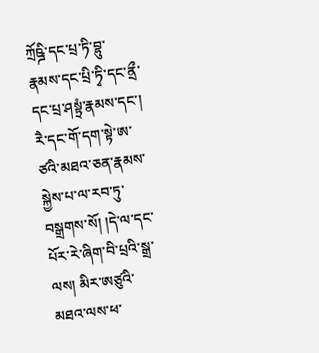ཀྲོཥྜི་དང་པྲ་ཏི་བྷུ་རྣམས་དང་པྲི་ཏྭི་དང་ནྲྀ་དང་པྲ་ཤསྟྲཾ་རྣམས་དང་། རཻ་དང་གོ་དག་སྟེ་ཨ་ཙའི་མཐའ་ཅན་རྣམས་སྐྱེས་པ་ལ་རབ་ཏུ་བསྒྲགས་སོ། །དེ་ལ་དང་པོར་རེ་ཞིག་བི་པྲའི་སྒྲ་ལས། མིར་ཨཙུའི་མཐའ་ལས་ཕ་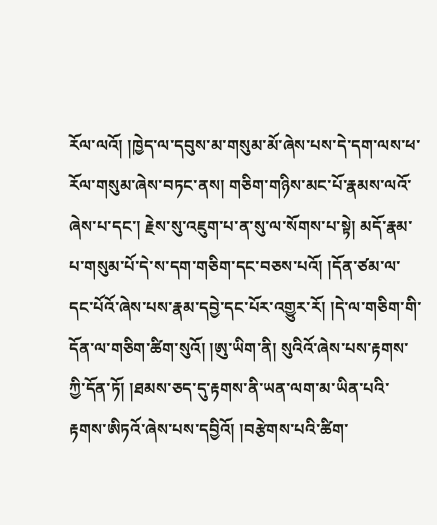རོལ་ལའོ། །ཁྱེད་ལ་དབུས་མ་གསུམ་མོ་ཞེས་པས་དེ་དག་ལས་ཕ་རོལ་གསུམ་ཞེས་བཏང་ནས། གཅིག་གཉིས་མང་པོ་རྣམས་ལའོ་ཞེས་པ་དང་། རྗེས་སུ་འཇུག་པ་ན་སུ་ལ་སོགས་པ་སྟེ། མདོ་རྣམ་པ་གསུམ་པོ་དེ་ས་དག་གཅིག་དང་བཅས་པའོ། །དོན་ཙམ་ལ་དང་པོའོ་ཞེས་པས་རྣམ་དབྱེ་དང་པོར་འགྱུར་རོ། །དེ་ལ་གཅིག་གི་དོན་ལ་གཅིག་ཚིག་སུའོ། །ཨུ་ཡིག་ནི། སུའིའོ་ཞེས་པས་རྟགས་ཀྱི་དོན་ཏོ། །ཐམས་ཅད་དུ་རྟགས་ནི་ཡན་ལག་མ་ཡིན་པའི་རྟགས་ཨིཏའོ་ཞེས་པས་དབྱིའོ། །བརྩེགས་པའི་ཚིག་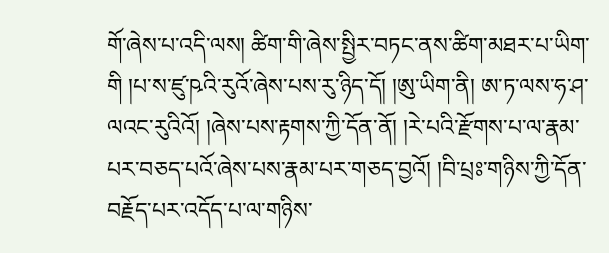གོ་ཞེས་པ་འདི་ལས། ཚིག་གི་ཞེས་སྤྱིར་བཏང་ནས་ཚིག་མཐར་པ་ཡིག་གི །པ་ས་ཛུ་ཥའི་རུའོ་ཞེས་པས་རུ་ཉིད་དོ། །ཨུ་ཡིག་ནི། ཨ་ཏ་ལས་ཧ་ཤ་ལའང་རུའིའོ། །ཞེས་པས་རྟགས་ཀྱི་དོན་ནོ། །རེ་པའི་རྫོགས་པ་ལ་རྣམ་པར་བཅད་པའོ་ཞེས་པས་རྣམ་པར་གཅད་བྱའོ། །བི་པྲཿ་གཉིས་ཀྱི་དོན་བརྗོད་པར་འདོད་པ་ལ་གཉིས་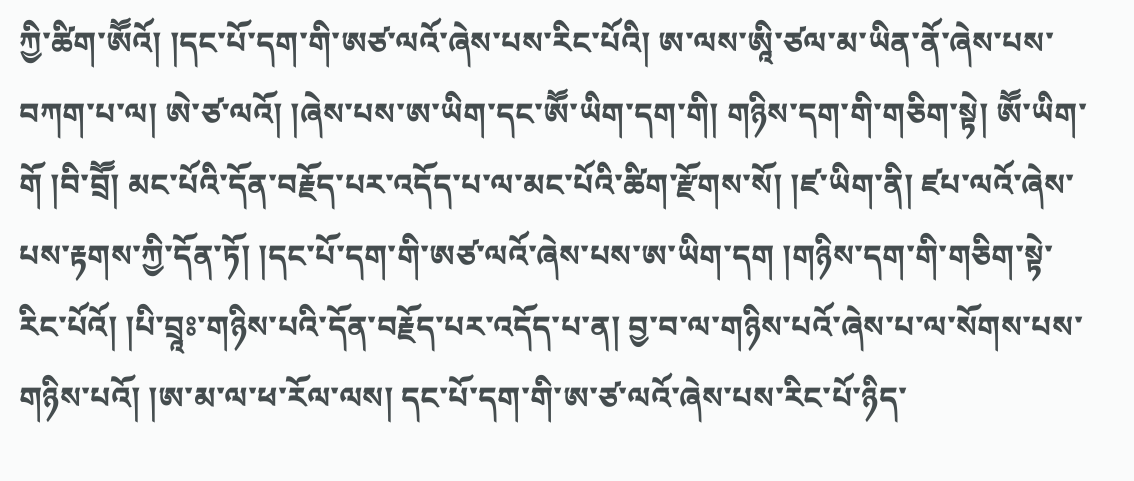ཀྱི་ཚིག་ཨཽའོ། །དང་པོ་དག་གི་ཨཙ་ལའོ་ཞེས་པས་རིང་པོའི། ཨ་ལས་ཨཱི་ཙལ་མ་ཡིན་ནོ་ཞེས་པས་བཀག་པ་ལ། ཨེ་ཙ་ལའོ། །ཞེས་པས་ཨ་ཡིག་དང་ཨཽ་ཡིག་དག་གི། གཉིས་དག་གི་གཅིག་སྟེ། ཨཽ་ཡིག་གོ །བི་བྲཽ། མང་པོའི་དོན་བརྗོད་པར་འདོད་པ་ལ་མང་པོའི་ཚིག་རྫོགས་སོ། །ཛ་ཡིག་ནི། ཛཔ་ལའོ་ཞེས་པས་རྟགས་ཀྱི་དོན་ཏོ། །དང་པོ་དག་གི་ཨཙ་ལའོ་ཞེས་པས་ཨ་ཡིག་དག །གཉིས་དག་གི་གཅིག་སྟེ་རིང་པོའོ། །པི་བྲཱཿ་གཉིས་པའི་དོན་བརྗོད་པར་འདོད་པ་ན། བྱ་བ་ལ་གཉིས་པའོ་ཞེས་པ་ལ་སོགས་པས་གཉིས་པའོ། །ཨ་མ་ལ་ཕ་རོལ་ལས། དང་པོ་དག་གི་ཨ་ཙ་ལའོ་ཞེས་པས་རིང་པོ་ཉིད་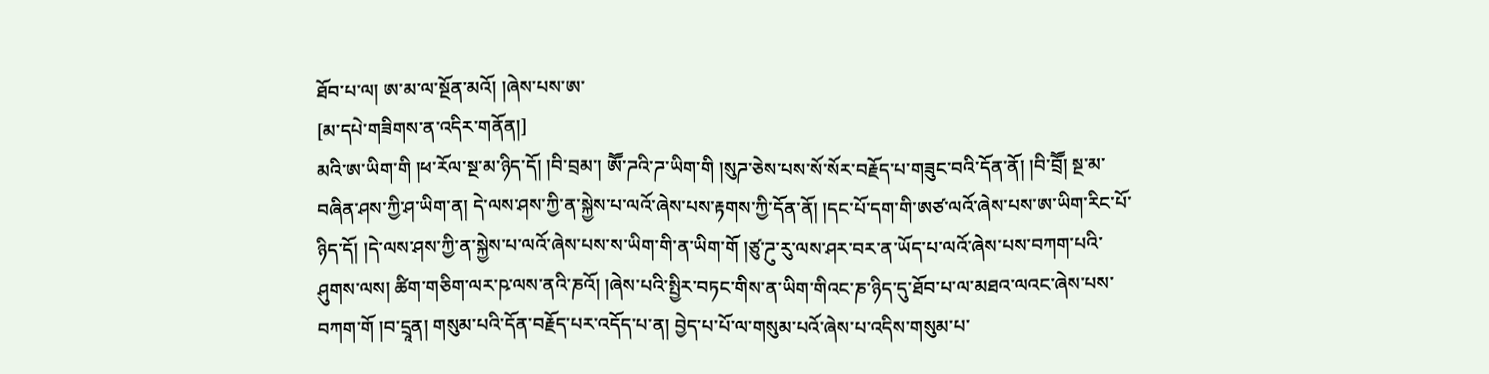ཐོབ་པ་ལ། ཨ་མ་ལ་སྔོན་མའོ། །ཞེས་པས་ཨ་
[མ་དཔེ་གཟིགས་ན་འདིར་གནོན།]
མའི་ཨ་ཡིག་གི །ཕ་རོལ་སྔ་མ་ཉིད་དོ། །བི་བྲམ་། ཨཽ་ཌའི་ཌ་ཡིག་གི །སུཌ་ཅེས་པས་སོ་སོར་བརྗོད་པ་གཟུང་བའི་དོན་ནོ། །བི་བྲཽ། སྔ་མ་བཞིན་ཤས་ཀྱི་ཤ་ཡིག་ན། དེ་ལས་ཤས་ཀྱི་ན་སྐྱེས་པ་ལའོ་ཞེས་པས་རྟགས་ཀྱི་དོན་ནོ། །དང་པོ་དག་གི་ཨཙ་ལའོ་ཞེས་པས་ཨ་ཡིག་རིང་པོ་ཉིད་དོ། །དེ་ལས་ཤས་ཀྱི་ན་སྐྱེས་པ་ལའོ་ཞེས་པས་ས་ཡིག་གི་ན་ཡིག་གོ །ཙུ་ཌུ་རུ་ལས་ཤར་བར་ན་ཡོད་པ་ལའོ་ཞེས་པས་བཀག་པའི་ཤུགས་ལས། ཚིག་གཅིག་ལར་ཥ་ལས་ནའི་ཎའོ། །ཞེས་པའི་སྤྱིར་བཏང་གིས་ན་ཡིག་གིའང་ཎ་ཉིད་དུ་ཐོབ་པ་ལ་མཐའ་ལའང་ཞེས་པས་བཀག་གོ །བ་དྲཱན། གསུམ་པའི་དོན་བརྗོད་པར་འདོད་པ་ན། བྱེད་པ་པོ་ལ་གསུམ་པའོ་ཞེས་པ་འདིས་གསུམ་པ་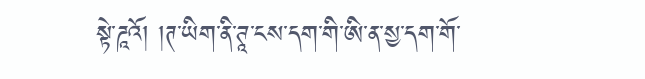སྟེ་ཌཱའོ། །ཊ་ཡིག་ནི་ཊཱ་ངས་དག་གི་ཨི་ན་སྱ་དག་གོ་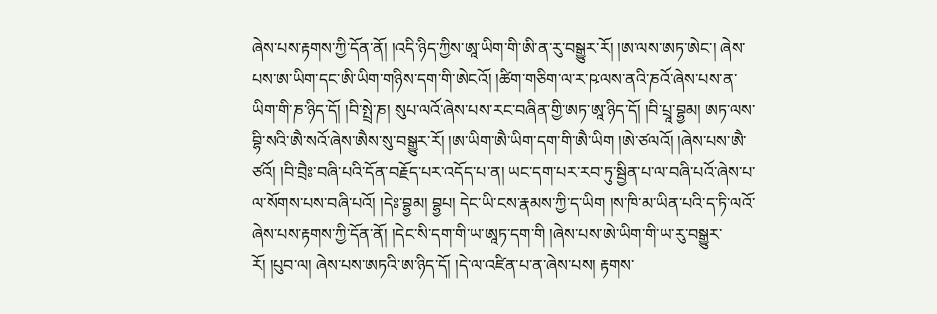ཞེས་པས་རྟགས་ཀྱི་དོན་ནོ། །འདི་ཉིད་ཀྱིས་ཨཱ་ཡིག་གི་ཨི་ན་རུ་བསྒྱུར་རོ། །ཨ་ལས་ཨཏ་ཨེང་། ཞེས་པས་ཨ་ཡིག་དང་ཨི་ཡིག་གཉིས་དག་གི་ཨེངའོ། །ཚིག་གཅིག་ལ་ར་ཥ་ལས་ནའི་ཎའོ་ཞེས་པས་ན་ཡིག་གི་ཎ་ཉིད་དོ། །བི་སྤྲེ་ཎ། སུཔ་ལའོ་ཞེས་པས་རང་བཞིན་གྱི་ཨཏ་ཨཱ་ཉིད་དོ། །བི་པྲཱ་བྷྱམ། ཨཏ་ལས་བྷི་སའི་ཨཻ་སའོ་ཞེས་ཨཻས་སུ་བསྒྱུར་རོ། །ཨ་ཡིག་ཨཻ་ཡིག་དག་གི་ཨཻ་ཡིག །ཨེ་ཙལའོ། །ཞེས་པས་ཨཻ་ཙའོ། །བི་བྲཻཿ་བཞི་པའི་དོན་བརྗོད་པར་འདོད་པ་ན། ཡང་དག་པར་རབ་ཏུ་སྦྱིན་པ་ལ་བཞི་པའོ་ཞེས་པ་ལ་སོགས་པས་བཞི་པའོ། །དེཿ་བྷྱམ། བྷྱཔ། དེང་ཡི་ངས་རྣམས་ཀྱི་ད་ཡིག །ས་ཁི་མ་ཡིན་པའི་ད་ཏི་ལའོ་ཞེས་པས་རྟགས་ཀྱི་དོན་ནོ། །དེང་སི་དག་གི་ཡ་ཨཱཏ་དག་གི །ཞེས་པས་ཨེ་ཡིག་གི་ཡ་རུ་བསྒྱུར་རོ། །པུབ་ལ། ཞེས་པས་ཨཏའི་ཨ་ཉིད་དོ། །དེ་ལ་འཛིན་པ་ན་ཞེས་པས། རྟགས་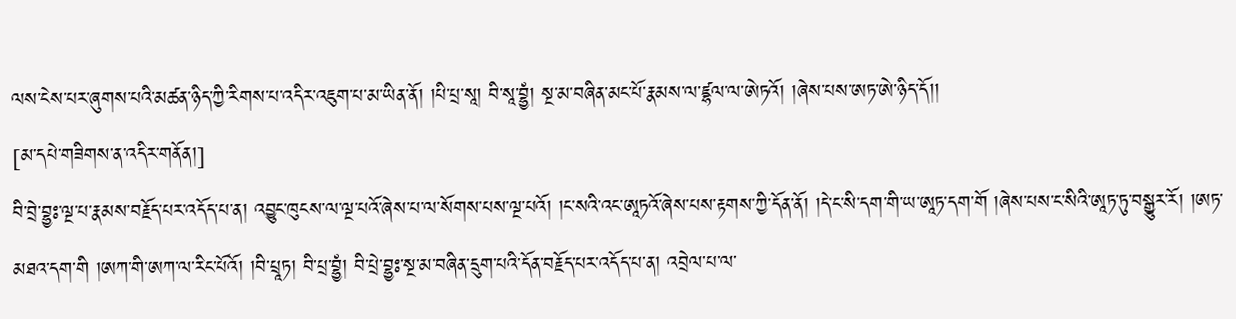ལས་ངེས་པར་ཞུགས་པའི་མཚན་ཉིད་ཀྱི་རིགས་པ་འདིར་འཇུག་པ་མ་ཡིན་ནོ། །པི་པྲ་སཱ། བི་སཱ་བྷྱཾ། སྔ་མ་བཞིན་མང་པོ་རྣམས་ལ་ཛྷལ་ལ་ཨེཏའོ། །ཞེས་པས་ཨཏ་ཨེ་ཉིད་དོ།།
[མ་དཔེ་གཟིགས་ན་འདིར་གནོན།]
བི་བྲེ་བྷྱཿ་ལྔ་པ་རྣམས་བརྗོད་པར་འདོད་པ་ན། འབྱུང་ཁུངས་ལ་ལྔ་པའོ་ཞེས་པ་ལ་སོགས་པས་ལྔ་པའོ། །ང་སའི་འང་ཨཱཏའོ་ཞེས་པས་རྟགས་ཀྱི་དོན་ནོ། །དེ་ང་སི་དག་གི་ཡ་ཨཱཏ་དག་གོ །ཞེས་པས་ང་སིའི་ཨཱཏ་ཏུ་བསྒྱུར་རོ། །ཨཏ་མཐའ་དག་གི །ཨཀ་གི་ཨཀ་ལ་རིང་པོའོ། །བི་པྲཱཏ། བི་པྲ་བྷྱཾ། བི་པྲེ་བྷྱཿ་སྔ་མ་བཞིན་དྲུག་པའི་དོན་བརྗོད་པར་འདོད་པ་ན། འབྲེལ་པ་ལ་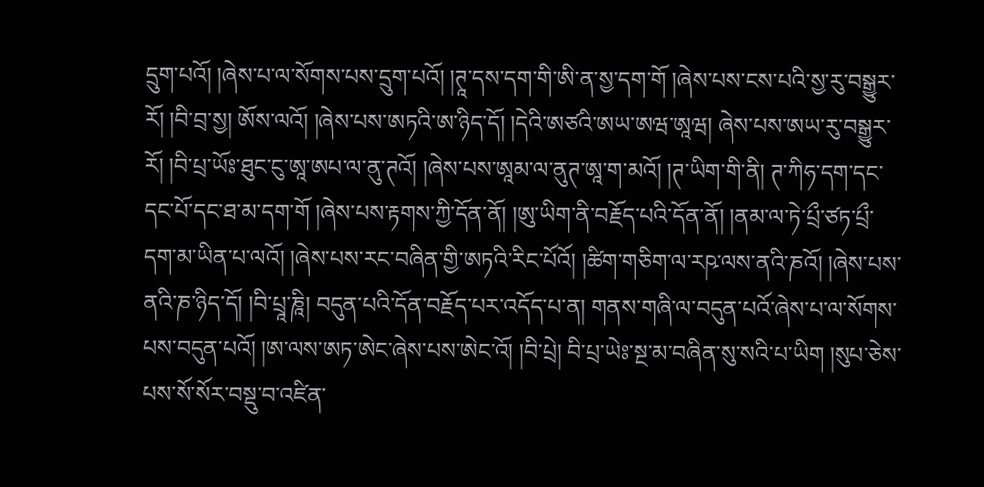དྲུག་པའོ། །ཞེས་པ་ལ་སོགས་པས་དྲུག་པའོ། །ཊཱ་དས་དག་གི་ཨི་ན་སྱ་དག་གོ །ཞེས་པས་ངས་པའི་སྱ་རུ་བསྒྱུར་རོ། །བི་བྲ་སྱ། ཨོས་ལའོ། །ཞེས་པས་ཨཏའི་ཨ་ཉིད་དོ། །དེའི་ཨཙའི་ཨཡ་ཨཝ་ཨཱཝ། ཞེས་པས་ཨཡ་རུ་བསྒྱུར་རོ། །བི་པྲ་ཡོཿ་ཐུང་ངུ་ཨཱ་ཨཔ་ལ་ནུ་ཊའོ། །ཞེས་པས་ཨཱམ་ལ་ནུཊ་ཨཱ་ག་མའོ། །ཊ་ཡིག་གི་ནི། ཊ་ཀིཧ་དག་དང་དང་པོ་དང་ཐ་མ་དག་གོ །ཞེས་པས་རྟགས་ཀྱི་དོན་ནོ། །ཨུ་ཡིག་ནི་བརྗོད་པའི་དོན་ནོ། །ནམ་ལ་ཏེ་པྲྀ་ཙཏ་པྲྀ་དག་མ་ཡིན་པ་ལའོ། །ཞེས་པས་རང་བཞིན་གྱི་ཨཏའི་རིང་པོའོ། །ཚིག་གཅིག་ལ་རཥ་ལས་ནའི་ཎའོ། །ཞེས་པས་ནའི་ཎ་ཉིད་དོ། །བི་པྲཱ་ཎཱི། བདུན་པའི་དོན་བརྗོད་པར་འདོད་པ་ན། གནས་གཞི་ལ་བདུན་པའོ་ཞེས་པ་ལ་སོགས་པས་བདུན་པའོ། །ཨ་ལས་ཨཏ་ཨེང་ཞེས་པས་ཨེང་འོ། །བི་པྲེ། བི་པྲ་ཡེཿ་སྔ་མ་བཞིན་སུ་སའི་པ་ཡིག །སུཔ་ཅེས་པས་སོ་སོར་བསྡུ་བ་འཛིན་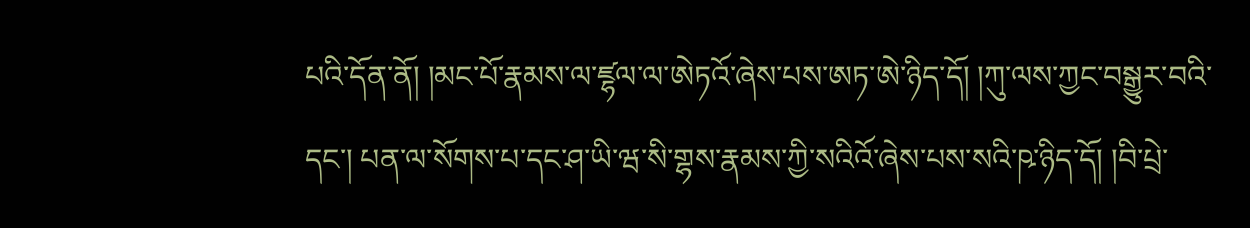པའི་དོན་ནོ། །མང་པོ་རྣམས་ལ་ཛྷལ་ལ་ཨེཏའོ་ཞེས་པས་ཨཏ་ཨེ་ཉིད་དོ། །ཀུ་ལས་ཀྱང་བསྒྱུར་བའི་དང་། པན་ལ་སོགས་པ་དང་ཤ་ཡི་ཝ་སི་གྷས་རྣམས་ཀྱི་སའིའོ་ཞེས་པས་སའི་ཥ་ཉིད་དོ། །བི་པྲེ་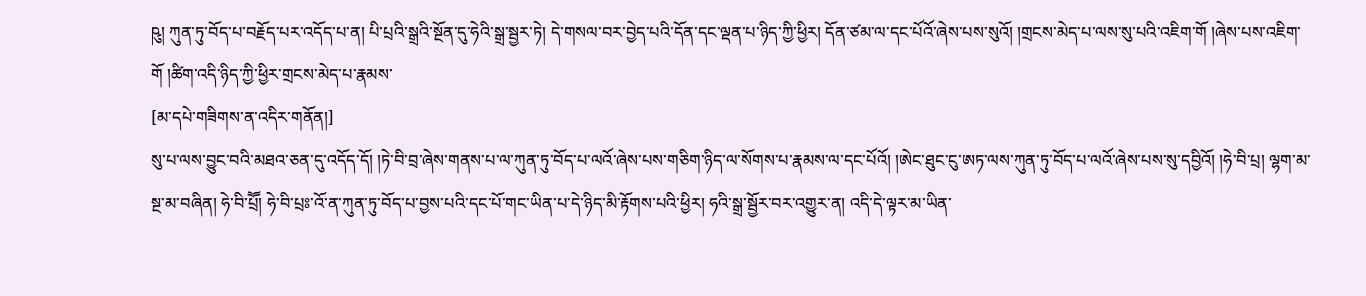ཥུ། ཀུན་ཏུ་བོད་པ་བརྗོད་པར་འདོད་པ་ན། པི་པྲའི་སྒྲའི་སྔོན་དུ་ཧེའི་སྒྲ་སྦྱར་ཏེ། དེ་གསལ་བར་བྱེད་པའི་དོན་དང་ལྡན་པ་ཉིད་ཀྱི་ཕྱིར། དོན་ཙམ་ལ་དང་པོའོ་ཞེས་པས་སུའོ། །གྲངས་མེད་པ་ལས་སུ་པའི་འཇིག་གོ །ཞེས་པས་འཇིག་གོ །ཚིག་འདི་ཉིད་ཀྱི་ཕྱིར་གྲངས་མེད་པ་རྣམས་
[མ་དཔེ་གཟིགས་ན་འདིར་གནོན།]
སུ་པ་ལས་བྱུང་བའི་མཐའ་ཅན་དུ་འདོད་དོ། །ཏེ་བི་བྲ་ཞེས་གནས་པ་ལ་ཀུན་ཏུ་བོད་པ་ལའོ་ཞེས་པས་གཅིག་ཉིད་ལ་སོགས་པ་རྣམས་ལ་དང་པོའོ། །ཨེང་ཐུང་ངུ་ཨཏ་ལས་ཀུན་ཏུ་བོད་པ་ལའོ་ཞེས་པས་སུ་དབྱིའོ། །ཧེ་བི་པྲ། ལྷག་མ་སྔ་མ་བཞིན། ཧེ་བི་པྲཽ། ཧེ་བི་པྲཿ་འོ་ན་ཀུན་ཏུ་བོད་པ་བྱས་པའི་དང་པོ་གང་ཡིན་པ་དེ་ཉིད་མི་རྟོགས་པའི་ཕྱིར། ཧའི་སྒྲ་སྦྱོར་བར་འགྱུར་ན། འདི་དེ་ལྟར་མ་ཡིན་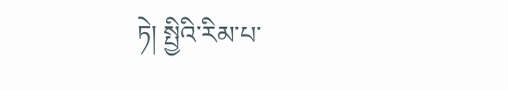ཏེ། སྤྱིའི་རིམ་པ་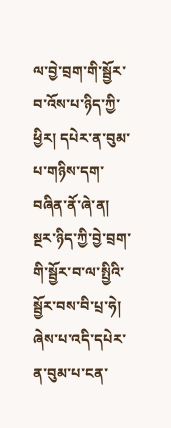ལ་བྱེ་བྲག་གི་སྦྱོར་བ་འོས་པ་ཉིད་ཀྱི་ཕྱིར། དཔེར་ན་བུམ་པ་གཉིས་དག་བཞིན་ནོ་ཞེ་ན། སྔར་ཉིད་ཀྱི་བྱེ་བྲག་གི་སྦྱོར་བ་ལ་སྤྱིའི་སྦྱོར་བས་བི་པྲ་ཧེ། ཞེས་པ་འདི་དཔེར་ན་བུམ་པ་ངན་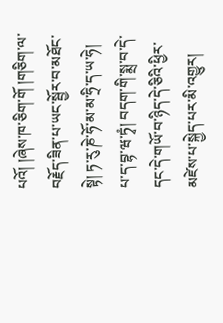པའོ། །ཞེས་ཁ་ཅིག་གོ །གཅིག་ལ་བརྗོད་ཟིན་པ་ཡང་སྦྱོར་བ་མཐོང་སྟེ། ཏ་རུ་ཎེ་ཧོ་མ་མ་ཧྲི་ད་ཡ་ཧེ། པ་ད་བྷ་ཝ་ཏྭཾ། བདག་གི་སྨྲ་བ་དེ་དང་དེ་གཡོ་བ་ཉིད་དེ་ཅིའི་ཕྱིར་མཛེས་པ་སྐྱེད་པར་མི་འགྱུར།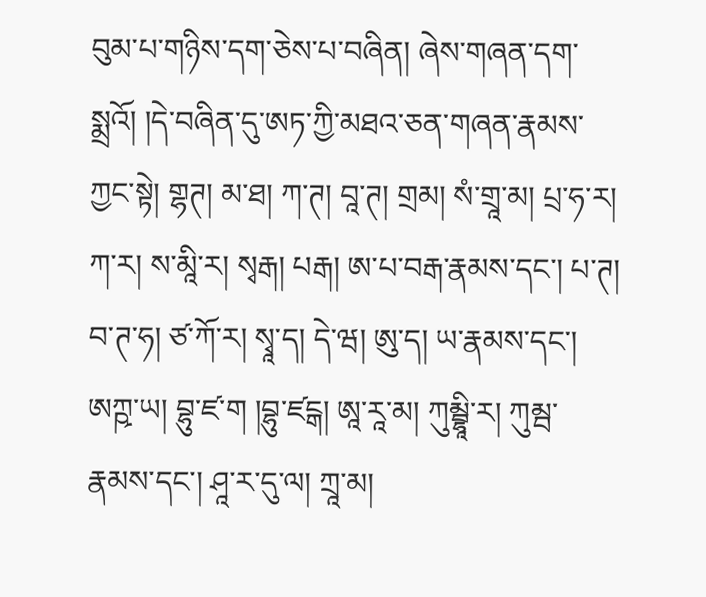བུམ་པ་གཉིས་དག་ཅེས་པ་བཞིན། ཞེས་གཞན་དག་སྨྲའོ། །དེ་བཞིན་དུ་ཨཏ་ཀྱི་མཐའ་ཅན་གཞན་རྣམས་ཀྱང་སྟེ། གྷཊ། མ་ཐ། ཀ་ཊ། བཱ་ཊ། གྲམ། སཾ་གྲཱ་མ། པྲ་ཧ་ར། ཀ་ར། ས་མཱི་ར། སྭརྒ། པརྒ། ཨ་པ་བརྒ་རྣམས་དང་། པ་ཊ། བ་ཊ་ཧ། ཙ་ཀོ་ར། སྭཱ་ད། དེ་ཝ། ཨུ་ད། ཡ་རྣམས་དང་། ཨཀྵ་ཡ། བྷུ་ཛ་ག །བྷུ་ཛངྒ། ཨཱ་རཱ་མ། ཀུམྦྷཱི་ར། ཀུམྦ་རྣམས་དང་། ཤཱ་ར་དུ་ལ། ཀྲཱ་མ།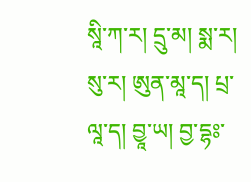སཱི་ཀ་ར། དྲུ་མ། སྨ་ར། སུ་ར། ཨུན་མཱ་ད། པྲ་ལཱ་ད། བྱཱ་ཡ། བྱ་དྷཿ་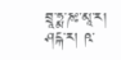བྲཱ་ཧྨ་ཎཿ་མཱ་ར། ཤངྐ་ར། ཥ་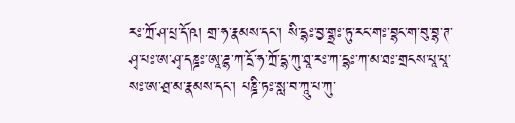རཿ་ཀྲོ་ཤ་པྲ་དོ་ཥ། གྲ་ཧ་རྣམས་དང་། སི་དྷཿ་བྱ་གྷྲཿ་ཏུ་རང་གཿ་བྷང་ག་བུ་བྷ་ཊ་ཤྭ་པཿ་ཨ་ཤྭ་དཎྜཿ་ཨཱ་ཌྷ་ཀ་དྲོ་ཧ་ཀྲོ་དྷ་ཀུ་ཐཱ་རཿ་ཀ་དྷཿ་ཀ་མ་ཐཿ་གྲངས་པཱ་པཱ་སཿ་ཨ་ཤྲ་མ་རྣམས་དང་། པཎྜི་ཏཿ་སླ་བ་ཀཱུ་པ་ཀུ་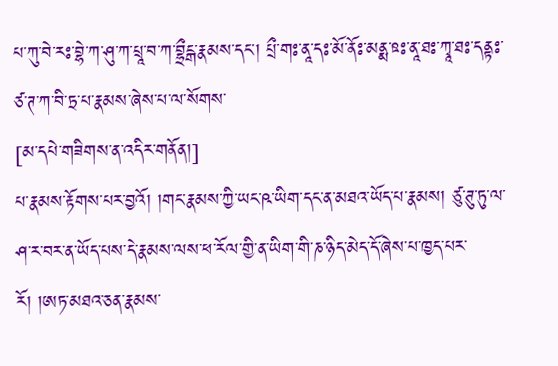པ་ཀུ་བེ་རཿ་བྷེ་ཀ་ཤུ་ཀ་པྲཱ་བ་ཀ་བྷྲྀངྒ་རྣམས་དང་། པྲྀ་གཿ་ནཱ་དཿ་མོ་ནོཿ་མནྨ་ཋཿ་ནཱ་ཐཿ་ཀྭཱ་ཐཿ་དནྟཿ་ཙ་ཊ་ཀ་བི་ཏྲ་པ་རྣམས་ཞེས་པ་ལ་སོགས་
[མ་དཔེ་གཟིགས་ན་འདིར་གནོན།]
པ་རྣམས་རྟོགས་པར་བྱའོ། །གང་རྣམས་ཀྱི་ཡང་ཥ་ཡིག་དང་ན་མཐའ་ཡོད་པ་རྣམས། ཙུ་ཊུ་ཏུ་ལ་ཤ་ར་བར་ན་ཡོད་པས་དེ་རྣམས་ལས་ཕ་རོལ་གྱི་ན་ཡིག་གི་ཎ་ཉིད་མེད་དོ་ཞེས་པ་ཁྱད་པར་རོ། །ཨཏ་མཐའ་ཅན་རྣམས་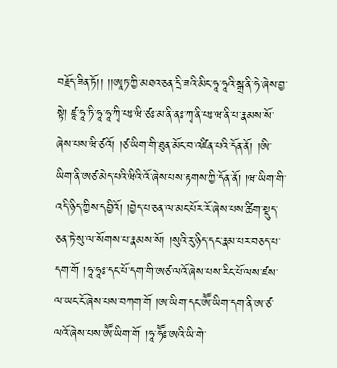བརྗོད་ཟིན་ཏོ།། །།ཨཱཏ་ཀྱི་མཐའ་ཅན་དྲི་ཟའི་མིང་ཧཱ་ཧཱའི་སྒྲ་ནི་ཧེ་ཞེས་བྱ་སྟེ། ཛཱ་ཧཱ་ཏི་ཧཱ་ཧཱ་ཀྭི་པཿ་ཝི་ཙཿ་མ་ནི་ནཿ་ཀྭ་ནི་པཿ་ཝ་ནི་པ་རྣམས་སོ་ཞེས་པས་ཝི་ཙའོ། །ཙ་ཡིག་གི་ཐུན་མོང་བ་འཛིན་པའི་དོན་ནོ། །ཨི་ཡིག་ནི་ཨཙ་མེད་པའི་ཝིའི་འོ་ཞེས་པས་རྟགས་ཀྱི་དོན་ནོ། །ཝ་ཡིག་གི་འདི་ཉིད་ཀྱིས་དབྱིའོ། །བྱེད་པ་ཅན་ལ་མང་པོར་རོ་ཞེས་པས་ཚིག་སྡུད་ཅན་ཏེ་སུ་ལ་སོགས་པ་རྣམས་སོ། །སུའི་རུ་ཉིད་དང་རྣམ་པར་བཅད་པ་དག་གོ །ཧཱ་ཧཱཿ་དང་པོ་དག་གི་ཨཙ་ལའོ་ཞེས་པས་རིང་པོ་ལས་ཛས་ལ་ཡང་ངོ་ཞེས་པས་བཀག་གོ །ཨ་ཡིག་དང་ཨཽ་ཡིག་དག་ནི་ཨ་ཙ་ལའོ་ཞེས་པས་ཨཽ་ཡིག་གོ །ཧཱ་ཧཽཿ་ཨའི་ཡི་གེ་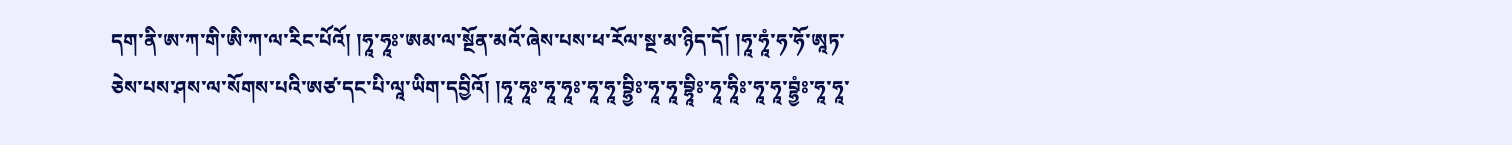དག་ནི་ཨ་ཀ་གི་ཨི་ཀ་ལ་རིང་པོའོ། །ཧཱ་ཧཱཿ་ཨམ་ལ་སྔོན་མའོ་ཞེས་པས་ཕ་རོལ་སྔ་མ་ཉིད་དོ། །ཧཱ་ཧཱཾ་ཧ་ཧོ་ཨཱཏ་ཅེས་པས་ཤས་ལ་སོགས་པའི་ཨཙ་དང་པི་ལཱ་ཡིག་དབྱིའོ། །ཧཱ་ཧཱཿ་ཧཱ་ཧཱཿ་ཧཱ་ཧཱ་བྷྱིཿ་ཧཱ་ཧཱ་བྷཱིཿ་ཧཱ་ཧཱིཿ་ཧཱ་ཧཱ་བྷྱཾཿ་ཧཱ་ཧཱ་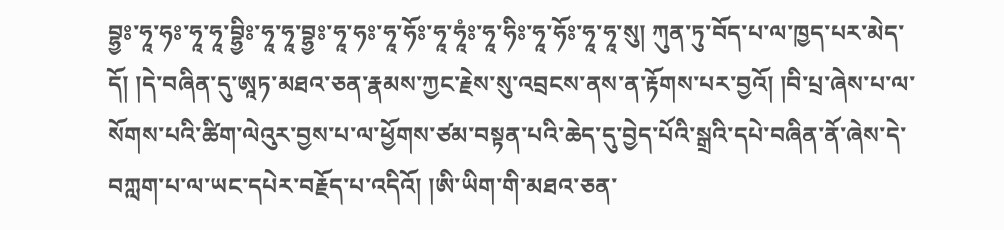བྷྱཿ་ཧཱ་ཧཿ་ཧཱ་ཧཱ་བྷྱིཿ་ཧཱ་ཧཱ་བྷྱཿ་ཧཱ་ཧཿ་ཧཱ་ཧོཿ་ཧཱ་ཧཱཾཿ་ཧཱ་ཧིཿ་ཧཱ་ཧོཿ་ཧཱ་ཧཱ་སུ། ཀུན་ཏུ་བོད་པ་ལ་ཁྱད་པར་མེད་དོ། །དེ་བཞིན་དུ་ཨཱཏ་མཐའ་ཅན་རྣམས་ཀྱང་རྗེས་སུ་འབྲངས་ནས་ན་རྟོགས་པར་བྱའོ། །བི་པྲ་ཞེས་པ་ལ་སོགས་པའི་ཚིག་ལེའུར་བྱས་པ་ལ་ཕྱོགས་ཙམ་བསྟན་པའི་ཆེད་དུ་བྱེད་པོའི་སྒྲའི་དཔེ་བཞིན་ནོ་ཞེས་དེ་བཀླག་པ་ལ་ཡང་དཔེར་བརྗོད་པ་འདིའོ། །ཨི་ཡིག་གི་མཐའ་ཅན་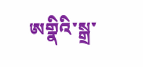ཨགྣིའི་སྒྲ་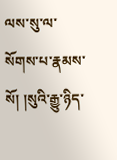ལས་སུ་ལ་སོགས་པ་རྣམས་སོ། །སུའི་རྒྱུ་ཉིད་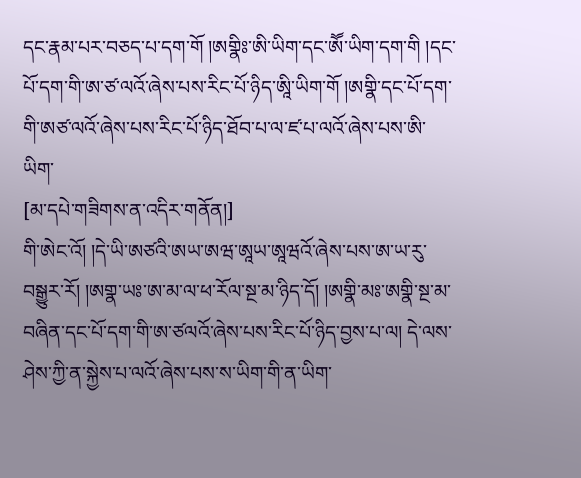དང་རྣམ་པར་བཅད་པ་དག་གོ །ཨགྣིཿ་ཨི་ཡིག་དང་ཨཽ་ཡིག་དག་གི །དང་པོ་དག་གི་ཨ་ཙ་ལའོ་ཞེས་པས་རིང་པོ་ཉིད་ཨཱི་ཡིག་གོ །ཨགྣི་དང་པོ་དག་གི་ཨཙ་ལའོ་ཞེས་པས་རིང་པོ་ཉིད་ཐོབ་པ་ལ་ཛ་པ་ལའོ་ཞེས་པས་ཨི་ཡིག་
[མ་དཔེ་གཟིགས་ན་འདིར་གནོན།]
གི་ཨེང་འོ། །དེ་ཡི་ཨཙའི་ཨཡ་ཨཝ་ཨཱཡ་ཨཱཝའོ་ཞེས་པས་ཨ་ཡ་རུ་བསྒྱུར་རོ། །ཨགྣ་ཡཿ་ཨ་མ་ལ་ཕ་རོལ་སྔ་མ་ཉིད་དོ། །ཨགྣི་མཿ་ཨགྣི་སྔ་མ་བཞིན་དང་པོ་དག་གི་ཨ་ཙལའོ་ཞེས་པས་རིང་པོ་ཉིད་བྱས་པ་ལ། དེ་ལས་ཤེས་ཀྱི་ན་སྐྱེས་པ་ལའོ་ཞེས་པས་ས་ཡིག་གི་ན་ཡིག་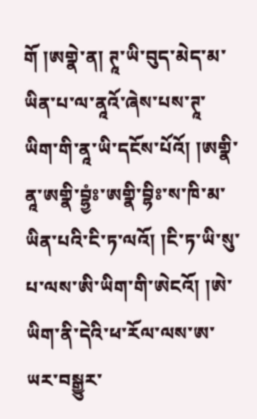གོ །ཨགྣེ་ན། ཊཱ་ཡི་བུད་མེད་མ་ཡིན་པ་ལ་ནཱའོ་ཞེས་པས་ཊཱ་ཡིག་གི་ནཱ་ཡི་དངོས་པོའོ། །ཨགྣི་ནཱ་ཨགྣི་བྷྱཾཿ་ཨགྣི་བྷིཿ་ས་ཁི་མ་ཡིན་པའི་ངི་ཏ་ལའོ། །ངི་ཏ་ཡི་སུ་པ་ལས་ཨི་ཡིག་གི་ཨེངའོ། །ཨེ་ཡིག་ནི་དེའི་ཕ་རོལ་ལས་ཨ་ཡར་བསྒྱུར་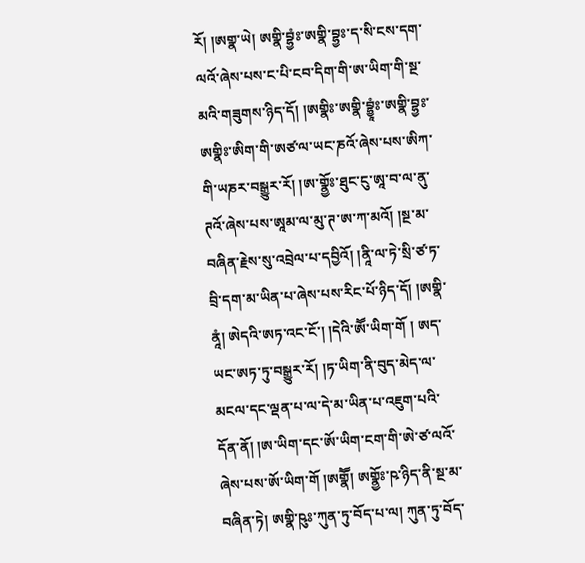རོ། །ཨགྣ་ཡེ། ཨགྣི་བྷྱཾཿ་ཨགྣི་བྷྱཿ་ད་སི་ངས་དག་ལའོ་ཞེས་པས་ང་པི་ངབ་དིག་གི་ཨ་ཡིག་གི་སྔ་མའི་གཟུགས་ཉིད་དོ། །ཨགྣིཿ་ཨགྣི་བྷྱཱཾཿ་ཨགྣི་བྷྱཿ་ཨགྣིཿ་ཨིག་གི་ཨཙ་ལ་ཡང་ཎའོ་ཞེས་པས་ཨིཀ་གི་ཡཎར་བསྒྱུར་རོ། །ཨ་གྣྱོཿ་ཐུང་ངུ་ཨཱ་བ་ལ་ནུ་ཊའོ་ཞེས་པས་ཨཱམ་ལ་མུ་ཊ་ཨ་ཀ་མའོ། །སྔ་མ་བཞིན་རྗེས་སུ་འབྲེལ་པ་དབྱིའོ། །ནཱི་ལ་ཏེ་སྲི་ཙ་ཏ་བྲི་དག་མ་ཡིན་པ་ཞེས་པས་རིང་པོ་ཉིད་དོ། །ཨགྣི་ནཱཾ། ཨེདའི་ཨཏ་འང་ངོ་། །དེའི་ཨཽ་ཡིག་གོ ། ཨད་ཡང་ཨཏ་ཏུ་བསྒྱུར་རོ། །ཏ་ཡིག་ནི་བུད་མེད་ལ་མངལ་དང་ལྡན་པ་ལ་དེ་མ་ཡིན་པ་འཇུག་པའི་དོན་ནོ། །ཨ་ཡིག་དང་ཨོ་ཡིག་ངག་གི་ཨེ་ཙ་ལའོ་ཞེས་པས་ཨོ་ཡིག་གོ །ཨགྣཽ། ཨགྣྱོཿ་ཥ་ཉིད་ནི་སྔ་མ་བཞིན་ཏེ། ཨགྣི་ཥུཿ་ཀུན་ཏུ་བོད་པ་ལ། ཀུན་ཏུ་བོད་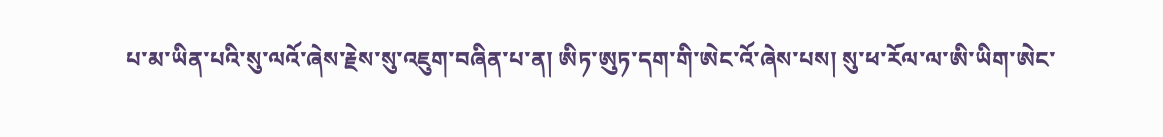པ་མ་ཡིན་པའི་སུ་ལའོ་ཞེས་རྗེས་སུ་འཇུག་བཞིན་པ་ན། ཨིཏ་ཨུཏ་དག་གི་ཨེང་འོ་ཞེས་པས། སུ་ཕ་རོལ་ལ་ཨི་ཡིག་ཨེང་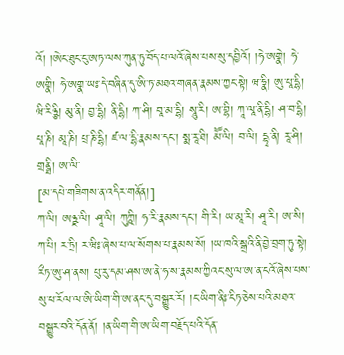འོ། །ཨེང་ཐུང་ངུ་ཨཏ་ལས་ཀུན་ཏུ་བོད་པ་ལའོ་ཞེས་པས་སུ་དབྱིའོ། །ཧེ་ཨགྣེ། ཧེ་ཨགྣི། ཧེ་ཨགྣ་ཡཿ་དེ་བཞིན་དུ་ཨི་ཏ་མཐའ་གཞན་རྣམས་ཀྱང་སྟེ། ཝ་ཧྣི། ཨུ་པཱ་དྷི། ཝི་རིཉྩི། མུ་ནི། བྱ་དྷི། ནི་དྷི། ཀ་ཤི། བཱ་མ་དྷི། སཱུ་རི། ཨ་བྷི། ཀཱ་ལཱ་ནི་དྷི། ཤ་བ་དྷི། པཱ་ཎི། མཱ་ཎི། པྲ་ཎི་དྷི། ཛ་ལ་དྷི་རྣམས་དང་། སྨ་རཱ་ཐི། མཽ་ལི། བ་ལི། དྷྭ་ནི། རཱ་ཤི། གྲནྠི། ཨ་ལི་
[མ་དཔེ་གཟིགས་ན་འདིར་གནོན།]
ཀ་ལི། ཨཉྫ་ལི། ཤཱ་ལི། ཀུཀྵི། ཧ་རི་རྣམས་དང་། གི་རི། ཡ་མཱ་རི། ཤཱ་རི། ཨ་སི། ཀ་པི། ར་ཏྲི། ར་ཝིཿ་ཞེས་པ་ལ་སོགས་པ་རྣམས་སོ། །ཡ་ཁའི་སྒྲའི་ནི་བྱེ་བྲག་ཏུ་སྟེ། རྀཏ་ཨུ་ཤ་ནས། པུ་རུ་དམ་ཤས་ཨ་ནེ་ཧ་ས་རྣམས་ཀྱིའང་སུ་ལ་ཨ་ན་ངའོ་ཞེས་པས་སུ་ཕ་རོལ་ལ་ཨི་ཡིག་གི་ཨ་ནང་དུ་བསྒྱུར་རོ། །ང་ཡིག་ནིཿ་ངིཏ་ཅེས་པའི་མཐའ་བསྒྱུར་བའི་དོན་ནོ། །ན་ཡིག་གི་ཨ་ཡིག་བརྗོད་པའི་དོན་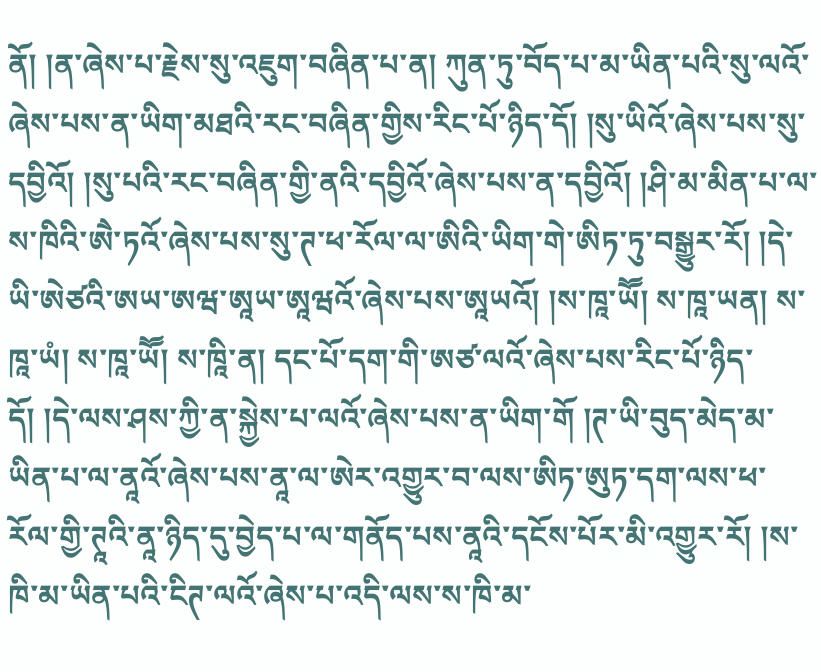ནོ། །ན་ཞེས་པ་རྗེས་སུ་འཇུག་བཞིན་པ་ན། ཀུན་ཏུ་བོད་པ་མ་ཡིན་པའི་སུ་ལའོ་ཞེས་པས་ན་ཡིག་མཐའི་རང་བཞིན་གྱིས་རིང་པོ་ཉིད་དོ། །སུ་ཡིའོ་ཞེས་པས་སུ་དབྱིའོ། །སུ་པའི་རང་བཞིན་གྱི་ནའི་དབྱིའོ་ཞེས་པས་ན་དབྱིའོ། །ཤི་མ་མིན་པ་ལ་ས་ཁིའི་ཨཻ་ཏའོ་ཞེས་པས་སུ་ཊ་ཕ་རོལ་ལ་ཨིའི་ཡིག་གེ་ཨིཏ་ཏུ་བསྒྱུར་རོ། །དེ་ཡི་ཨེཙའི་ཨཡ་ཨཝ་ཨཱཡ་ཨཱཝའོ་ཞེས་པས་ཨཱཡའོ། །ས་ཁཱ་ཡཽ། ས་ཁཱ་ཡན། ས་ཁཱ་ཡཾ། ས་ཁཱ་ཡཽ། ས་ཁཱི་ན། དང་པོ་དག་གི་ཨཙ་ལའོ་ཞེས་པས་རིང་པོ་ཉིད་དོ། །དེ་ལས་ཤས་ཀྱི་ན་སྐྱེས་པ་ལའོ་ཞེས་པས་ན་ཡིག་གོ །ཊ་ཡི་བུད་མེད་མ་ཡིན་པ་ལ་ནཱའོ་ཞེས་པས་ནཱ་ལ་ཨེར་འགྱུར་བ་ལས་ཨིཏ་ཨུཏ་དག་ལས་ཕ་རོལ་གྱི་ཊཱའི་ནཱ་ཉིད་དུ་བྱེད་པ་ལ་གནོད་པས་ནཱའི་དངོས་པོར་མི་འགྱུར་རོ། །ས་ཁི་མ་ཡིན་པའི་ངིཊ་ལའོ་ཞེས་པ་འདི་ལས་ས་ཁི་མ་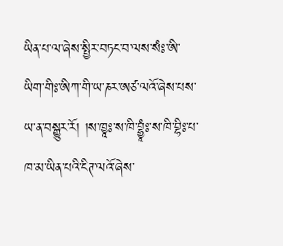ཡིན་པ་ལ་ཞེས་སྤྱིར་བཏང་བ་ལས་སཾཿ་ཨི་ཡིག་གིཿ་ཨིཀ་གི་ཡ་ཎར་ཨཙ་ལའོ་ཞེས་པས་ཡ་ན་བསྒྱུར་རོ། །ས་ཁྱཱཿ་ས་ཁི་བྷྱཱཾཿ་ས་ཁི་བྷིཿ་པ་ཁ་མ་ཡིན་པའི་ངིཊ་ལའོ་ཞེས་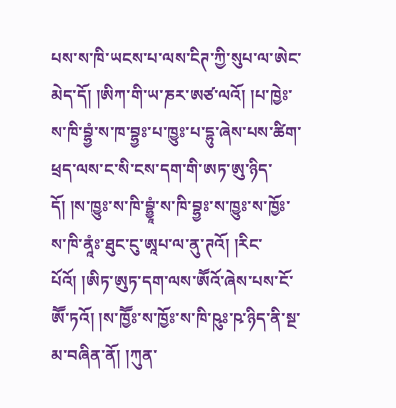པས་ས་ཁི་ཡངས་པ་ལས་ངིཊ་ཀྱི་སུཔ་ལ་ཨེང་མེད་དོ། །ཨིཀ་གི་ཡ་ཎར་ཨཙ་ལའོ། །པ་ཁྱེཿ་ས་ཁི་བྷྱཾ་ས་ཁ་བྷྱཿ་པ་ཁྱུཿ་པ་དྷུ་ཞེས་པས་ཚིག་ཕྲད་ལས་ང་སི་ངས་དག་གི་ཨཏ་ཨུ་ཉིད་དོ། །ས་ཁྱུཿ་ས་ཁི་བྷྱཱཾ་ས་ཁི་བྷྱཿ་ས་ཁྱུཿ་ས་ཁྱོཿ་ས་ཁི་ནཱཾཿ་ཐུང་ངུ་ཨཱཔ་ལ་ནུ་ཊའོ། །རིང་པོའོ། །ཨིཏ་ཨུཏ་དག་ལས་ཨཽའོ་ཞེས་པས་ངོ་ཨཽ་ཏའོ། །ས་ཁྱཽཿ་ས་ཁྱོཿ་ས་ཁི་ཥུཿ་ཥ་ཉིད་ནི་སྔ་མ་བཞིན་ནོ། །ཀུན་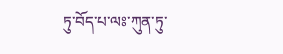ཏུ་བོད་པ་ལཿ་ཀུན་ཏུ་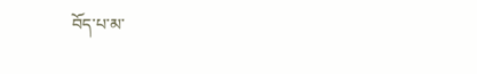བོད་པ་མ་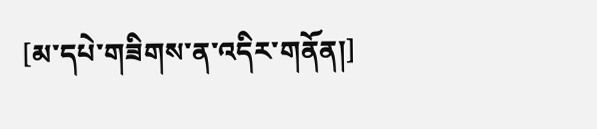[མ་དཔེ་གཟིགས་ན་འདིར་གནོན།]